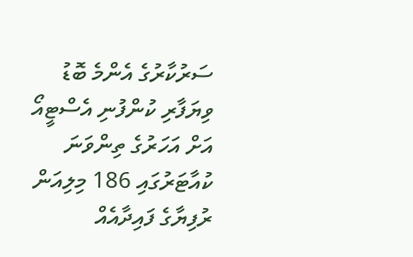ސަރުކާރުގެ އެންމެ ބޮޑު ވިޔަފާރި ކުންފުނި އެސްޓީއޯ އަށް އަހަރުގެ ތިންވަނަ ކުއާޓަރުގައި 186 މިލިއަން ރުފިޔާގެ ފައިދާއެއް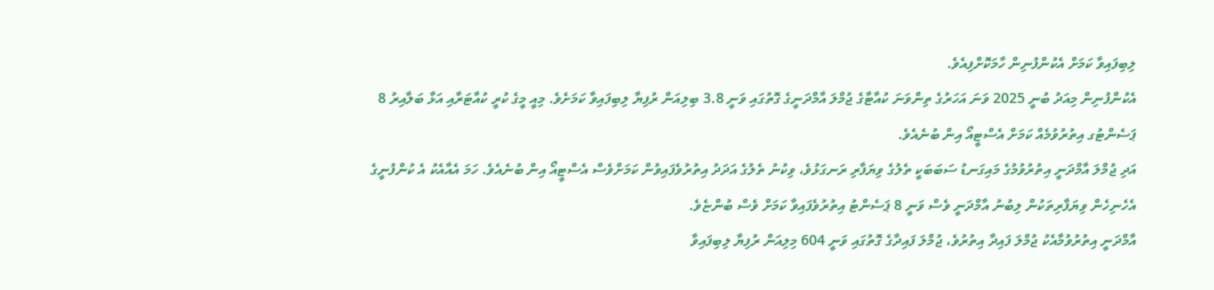ލިބިފައިވާ ކަމަށް އެކުންފުނިން ހާމަކޮށްފިއެވެ.
އެކުންފުނިން މިއަދު ބުނީ 2025 ވަނަ އަހަރުގެ ތިންވަނަ ކުއާޓާގެ ޖުމްލަ އާމްދަނީގެ ގޮތުގައި ވަނީ 3.8 ބިލިއަން ރުފިޔާ ލިބިފައިވާ ކަމަށެވެ. މިއީ މީގެ ކުރީ ކުއާޓަރާއި އަޅާ ބަލާއިރު 8 ޕަސެންޓުގ އިތުރުވުމެއް ކަމަށް އެސްޓީއޯ އިން ބުނެއެވެ.
އަދި ޖުމްލަ އާމްދަނީ އިތުރުވުމުގެ މައިގަނޑު ސަބަބަކީ ތެލުގެ ވިޔަފާރި ރަނގަޅުވެ، ވިކުނު ތެލުގެ އަދަދު އިތުރުވެފައިވުން ކަމަށްވެސް އެސްޓީއޯ އިން ބުނެއެވެ. ހަމަ އެއާއެކު އެ ކުންފުނީގެ އެހެނިހެން ވިޔަފާރިތަކުން ލިބުނު އާމްދަނީ ވެސް ވަނީ 8 ޕަސެންޓު އިތުރުވެފައިވާ ކަމަށް ވެސް ބުންޏެވެ.
އާމްދަނީ އިތުރުވުމާއެކު ޖުމްލަ ފައިދާ އިތުރުވެ، ޖުމްލަ ފައިދާގެ ގޮތުގައި ވަނީ 604 މިލިއަން ރުފިޔާ ލިބިފައިވާ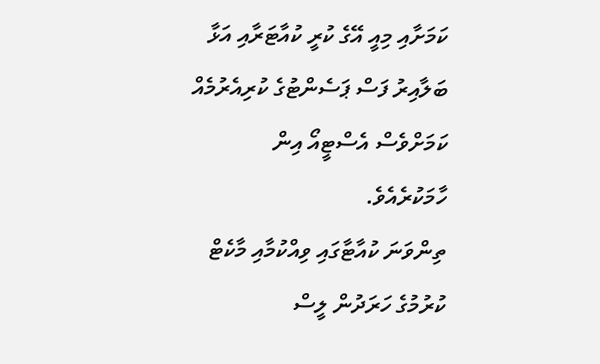ކަމަށާއި މިއީ އޭގެ ކުރީ ކުއާޓަރާއި އަޅާ ބަލާއިރު ފަސް ޕަސެންޓުގެ ކުރިއެރުމެއް ކަމަށްވެސް އެސްޓީއޯ އިން ހާމަކުރެއެވެ.
ތިންވަނަ ކުއާޓާގައި ވިއްކުމާއި މާކެޓް ކުރުމުގެ ހަރަދުން ލީސް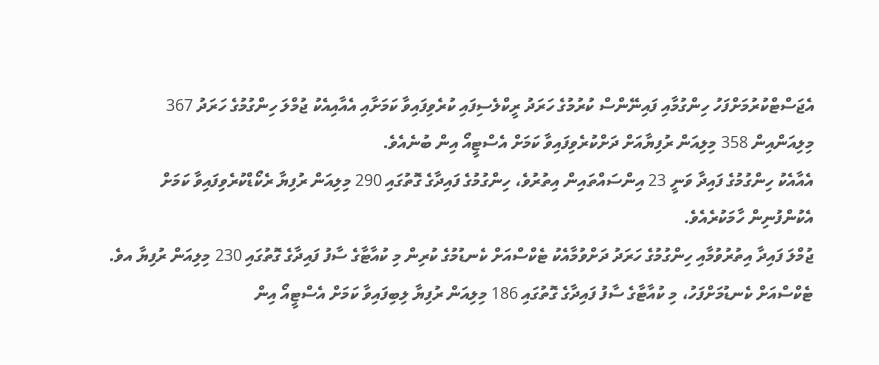އެޖަސްޓްކުރުމަށްފަހު ހިންގުމާއި ފައިނޭންސް ކުރުމުގެ ހަރަދު ރީކްލެސިފައި ކުރެވިފައިވާ ކަމަށާއި އެއާއިއެކު ޖުމްލަ ހިންގުމުގެ ހަރަދު 367 މިލިއަންއިން 358 މިލިއަން ރުފިޔާއަށް ދަށްކުރެވިފައިވާ ކަމަށް އެސްޓީއޯ އިން ބުނެއެވެ.
އެއާއެކު ހިންގުމުގެ ފައިދާ ވަނީ 23 އިންސައްތައިން އިތުރުވެ، ހިންގުމުގެ ފައިދާގެ ގޮތުގައި 290 މިލިއަން ރުފިޔާ ރެކޯޑްކުރެވިފައިވާ ކަމަށް އެކުންފުނިން ހާމަކުރެއެވެ.
ޖުމްލަ ފައިދާ އިތުރުވުމާއި ހިންގުމުގެ ހަރަދު ދަށްވުމާއެކު ޓެކްސްއަށް ކެނޑުމުގެ ކުރިން މި ކުއާޓާގެ ސާފު ފައިދާގެ ގޮތުގައި 230 މިލިއަން ރުފިޔާ އވެ. ޓެކްސްއަށް ކެނޑުމަށްފަހު، މި ކުއާޓާގެ ސާފު ފައިދާގެ ގޮތުގައި 186 މިލިއަން ރުފިޔާ ލިބިފައިވާ ކަމަށް އެސްޓީއޯ އިން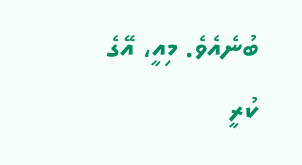ބުނެއެވެ. މިއީ، އޭގެ ކުރީ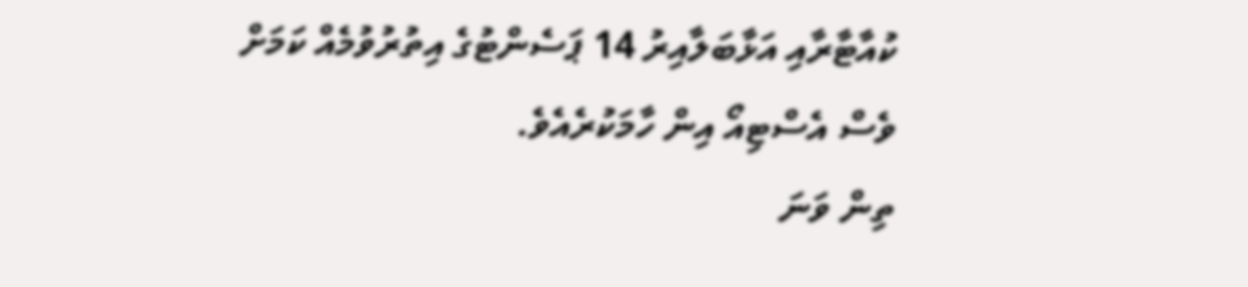ކުއާޓާރާއި އަޅާބަލާއިރު 14 ޕަސެންޓުގެ އިތުރުވުމެއް ކަމަށް ވެސް އެސްޓިއޯ އިން ހާމަކުރެއެވެ.
ތިން ވަނަ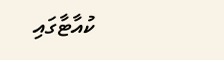ކުއާޓާގައި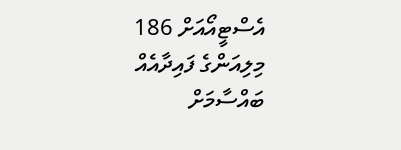އެސްޓީއޯއަށް 186 މިލިއަންގެ ފައިދާއެއް
ބައްސާމަށް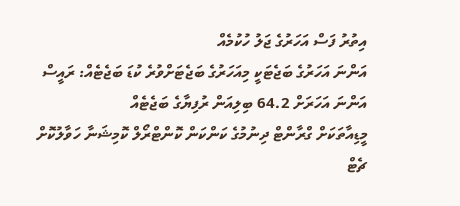އިތުރު ފަސް އަހަރުގެ ޖަލު ހުކުމެއް
އަންނަ އަހަރުގެ ބަޖެޓަކީ މިއަހަރުގެ ބަޖެޓަށްވުރެ ކުޑަ ބަޖެޓެއް: ރައީސް
އަންނަ އަހަރަށް 64.2 ބިލިއަން ރުފިޔާގެ ބަޖެޓެއް
މީޑިއާތަކަށް ގްރާންޓް ދިނުމުގެ ކަންކަން ކޮންޓްރޯލް ކޮމިޝަނާ ހަވާލުކޮށް
ޗެޓް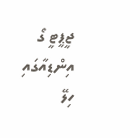ޖީޕީޓީ ގޯ އިންޑިއާގައި ހިލޭ